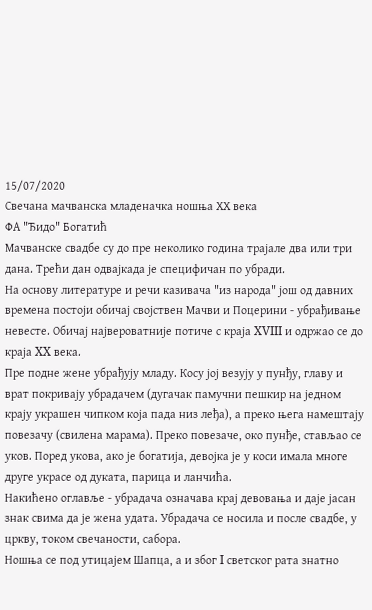15/07/2020
Свечана мачванска младеначка ношња ХХ века
ФА "Ђидо" Богатић
Мачванске свадбе су до пре неколико година трајале два или три дана. Трећи дан одвајкада је специфичан по убради.
На основу литературе и речи казивача "из народа" још од давних времена постоји обичај својствен Мачви и Поцерини - убрађивање невесте. Обичај највероватније потиче с краја XVIII и одржао се до краја XX века.
Прe подне жене убрађују младу. Косу јој везују у пунђу, главу и врат покривају убрадачем (дугачак памучни пешкир на једном крају украшен чипком која пада низ леђа), а преко њега намештају повезачу (свилена марама). Преко повезаче, око пунђе, стављао се уков. Поред укова, ако је богатија, девојка је у коси имала многе друге украсе од дуката, парица и ланчића.
Накићено оглавље - убрадача означава крај девовања и даје јасан знак свима да је жена удата. Убрадача се носила и после свадбе, у цркву, током свечаности, сабора.
Ношња се под утицајем Шапца, а и због I светског рата знатно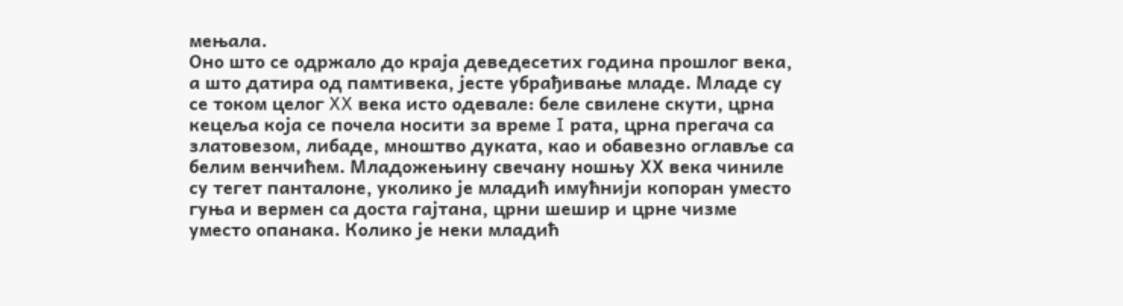мењала.
Оно што се одржало до краја деведесетих година прошлог века, а што датира од памтивека, јесте убрађивање младе. Младе су се током целог XX века исто одевале: беле свилене скути, црна кецеља која се почела носити за време I рата, црнa прегачa са златовезом, либаде, мноштво дуката, као и обавезно оглавље са белим венчићем. Младожењину свечану ношњу ХХ века чиниле су тегет панталоне, уколико је младић имућнији копоран уместо гуња и вермен са доста гајтана, црни шешир и црне чизме уместо опанака. Колико је неки младић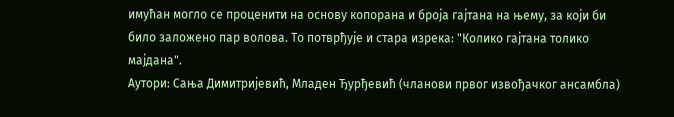имућан могло се проценити на основу копорана и броја гајтана на њему, за који би било заложено пар волова. То потврђује и стара изрека: "Колико гајтана толико мајдана".
Аутори: Сања Димитријевић, Младен Ђурђевић (чланови првог извођачког ансамбла)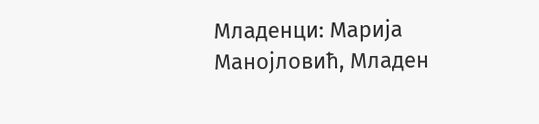Младенци: Марија Манојловић, Младен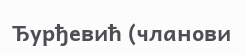Ђурђевић (чланови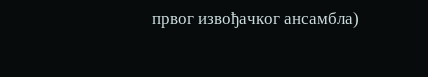првог извођачког ансамбла)